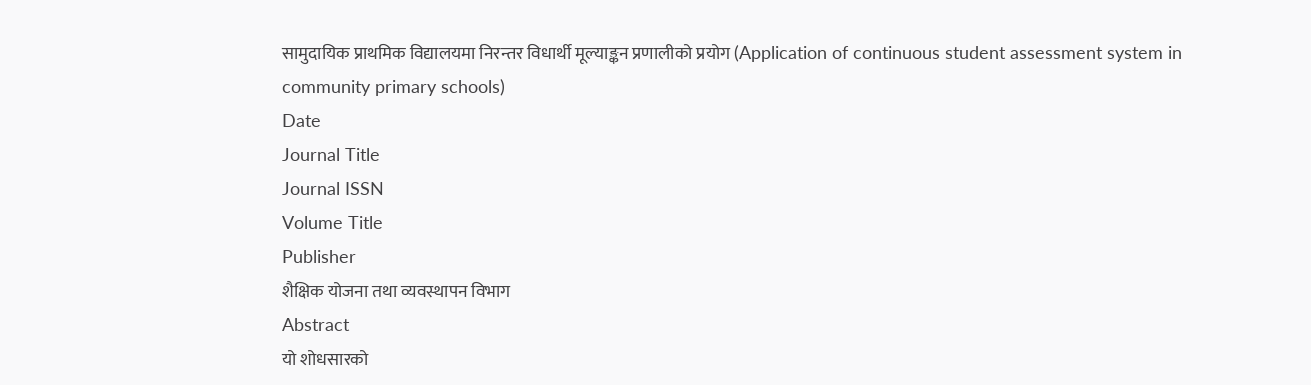सामुदायिक प्राथमिक विद्यालयमा निरन्तर विधार्थी मूल्याङ्कन प्रणालीको प्रयोग (Application of continuous student assessment system in community primary schools)
Date
Journal Title
Journal ISSN
Volume Title
Publisher
शैक्षिक योजना तथा व्यवस्थापन विभाग
Abstract
यो शोधसारको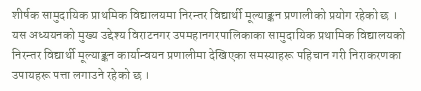शीर्षक सामुदायिक प्राथमिक विद्यालयमा निरन्तर विद्यार्थी मूल्याङ्कन प्रणालीको प्रयोग रहेको छ । यस अध्ययनको मुख्य उद्देश्य विराटनगर उपमहानगरपालिकाका सामुदायिक प्रथामिक विद्यालयको निरन्तर विद्यार्थी मूल्याङ्कन कार्यान्वयन प्रणालीमा देखिएका समस्याहरू पहिचान गरी निराकरणका उपायहरू पत्ता लगाउने रहेको छ ।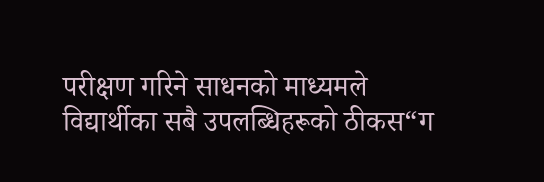परीक्षण गरिने साधनको माध्यमले विद्यार्थीका सबै उपलब्धिहरूको ठीकस“ग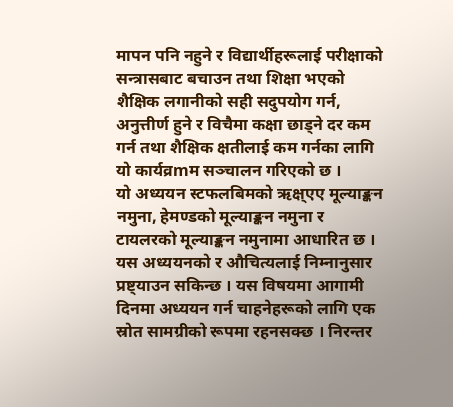मापन पनि नहुने र विद्यार्थीहरूलाई परीक्षाको सन्त्रासबाट बचाउन तथा शिक्षा भएको शैक्षिक लगानीको सही सदुपयोग गर्न, अनुत्तीर्ण हुने र विचैमा कक्षा छाड्ने दर कम गर्न तथा शैक्षिक क्षतीलाई कम गर्नका लागि यो कार्यव्रmम सञ्चालन गरिएको छ ।
यो अध्ययन स्टफलबिमको ऋक्ष्एए मूल्याङ्कन नमुना, हेमण्डको मूल्याङ्कन नमुना र टायलरको मूल्याङ्कन नमुनामा आधारित छ । यस अध्ययनको र औचित्यलाई निम्नानुसार प्रष्ट्याउन सकिन्छ । यस विषयमा आगामी दिनमा अध्ययन गर्न चाहनेहरूको लागि एक स्रोत सामग्रीको रूपमा रहनसक्छ । निरन्तर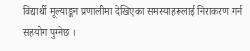विद्यार्थी मूल्याङ्कन प्रणालीमा देखिएका समस्याहरूलाई निराकरण गर्न सहयोग पुग्नेछ ।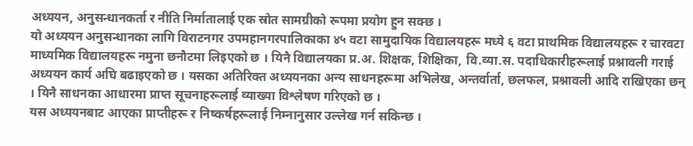अध्ययन, अनुसन्धानकर्ता र नीति निर्मातालाई एक स्रोत सामग्रीको रूपमा प्रयोग हुन सक्छ ।
यो अध्ययन अनुसन्धानका लागि विराटनगर उपमहानगरपालिकाका ४५ वटा सामुदायिक विद्यालयहरू मध्ये ६ वटा प्राथमिक विद्यालयहरू र चारवटा माध्यमिक विद्यालयहरू नमुना छनौटमा लिइएको छ । यिनै विद्यालयका प्र.अ. शिक्षक, शिक्षिका, वि.व्या.स. पदाधिकारीहरूलाई प्रश्नावली गराई अध्ययन कार्य अघि बढाइएको छ । यसका अतिरिक्त अध्ययनका अन्य साधनहरूमा अभिलेख, अन्तर्वार्ता, छलफल, प्रश्नावली आदि राखिएका छन् । यिनै साधनका आधारमा प्राप्त सूचनाहरूलाई व्याख्या विश्लेषण गरिएको छ ।
यस अध्ययनबाट आएका प्राप्तीहरू र निष्कर्षहरूलाई निम्नानुसार उल्लेख गर्न सकिन्छ ।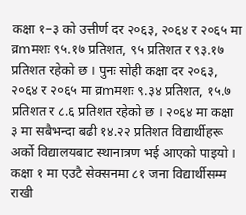कक्षा १–३ को उत्तीर्ण दर २०६३, २०६४ र २०६५ मा व्रmमशः ९५.१७ प्रतिशत, ९५ प्रतिशत र ९३.१७ प्रतिशत रहेको छ । पुनः सोही कक्षा दर २०६३, २०६४ र २०६५ मा व्रmमशः ९.३४ प्रतिशत, १५.७ प्रतिशत र ८.६ प्रतिशत रहेको छ । २०६४ मा कक्षा ३ मा सबैभन्दा बढी १४.२२ प्रतिशत विद्यार्थीहरू अर्को विद्यालयबाट स्थानात्रण भई आएको पाइयो । कक्षा १ मा एउटै सेक्सनमा ८१ जना विद्यार्थीसम्म राखी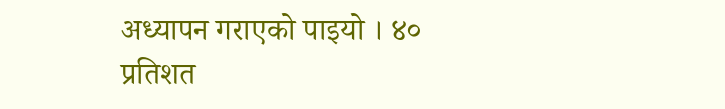अध्यापन गराएको पाइयो । ४० प्रतिशत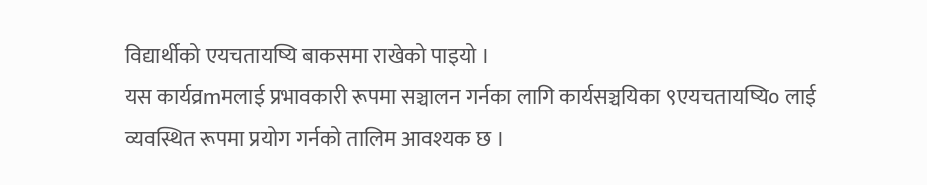विद्यार्थीको एयचतायष्यि बाकसमा राखेको पाइयो ।
यस कार्यव्रmमलाई प्रभावकारी रूपमा सञ्चालन गर्नका लागि कार्यसञ्चयिका ९एयचतायष्यि० लाई व्यवस्थित रूपमा प्रयोग गर्नको तालिम आवश्यक छ ।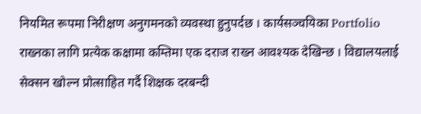नियमित रूपमा निरीक्षण अनुगमनको व्यवस्था हुनुपर्दछ । कार्यसञ्चयिका Portfolio राख्नका लागि प्रत्येक कक्षामा कम्तिमा एक दराज राख्न आवश्यक देखिन्छ । विद्यालयलाई सेक्सन खोल्न प्रोत्साहित गर्दै शिक्षक दरबन्दी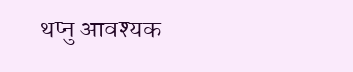थप्नु आवश्यक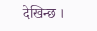देखिन्छ ।